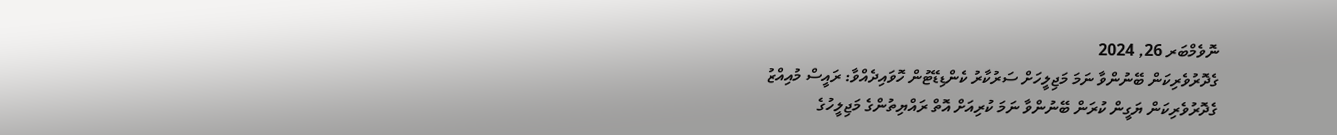ނޮވެމްބަރ 26, 2024
ގެދޮރުވެރިކަން ބޭނުންވާ ނަމަ މަޖިލީހަށް ސަރުކާރު ކެންޑިޑޭޓުން ހޮވައިދެއްވާ: ރައީސް މުއިއްޒު
ގެދޮރުވެރިކަން ޔަގީން ކުރަން ބޭނުންވާ ނަމަ ކުރިއަށް އޮތް ރައްޔިތުންގެ މަޖިލީހުގެ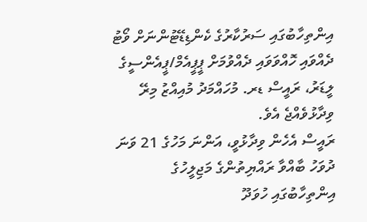އިންތިހާބުގައި ސަރުކާރުގެ ކެންޑިޑޭޓުންނަށް ވޯޓު ދެއްވައި ހޮއްވަވައި ދެއްވުމަށް ޕީޕީއެމް/ޕީއެންސީގެ ލީޑަރު، ރައީސް ޑރ. މުހައްމަދު މުއިއްޒު މިރޭ ވިދާޅުވެއްޖެ އެވެ.
ރައީސް އެހެން ވިދާޅުވީ، އަންނަ މަހުގެ 21 ވަނަ ދުވަހު ބާއްވާ ރައްޔިތުންގެ މަޖިލީހުގެ އިންތިހާބުގައި ހުވަދޫ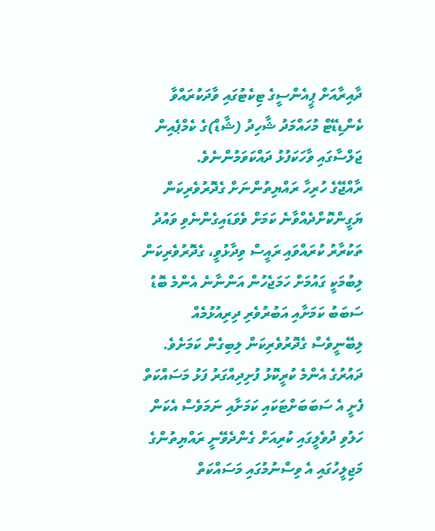ދާއިރާއަށް ޕީއެންސީގެ ޓިކެޓުގައި ވާދަކުރައްވާ ކެންޑިޑޭޓް މުހައްމަދު ޝާހިދު (ޝާޑް)ގެ ކެމްޕެއިން ޖަލްސާގައި ވާހަކަފުޅު ދައްކަވަމުންނެވެ.
ރާއްޖޭގެ ހުރިހާ ރައްޔިތުންނަށް ގެދޮރުވެރިކަން ޔަގީންކޮށްދެއްވާނެ ކަމަށް ވެވަޑައިގެންނެވި ވައުދު ތަކުރާރު ކުރައްވައި ރައީސް ވިދާޅުވީ، ގެދޮރުވެރިކަން ލިބުމަކީ ގައުމަށް ހަމަޖެހުން އަންނާނެ އެންމެ ބޮޑު ސަބަބު ކަމަށާއި އަބުރުވެރި ދިރިއުޅުމެއް ލިބޭނީވެސް ގެދޮރުވެރިކަން ލިބިގެން ކަމަށެވެ.
ދައުރުގެ އެންމެ ކުރީކޮޅު ފުށިދިއްގަރު ފަޅު މަސައްކަތް ފެށީ އެ ސަބަބަށްޓަކައި ކަމަށާއި ނަމަވެސް އެކަން ހަލުވި ދުވެލީގައި ކުރިއަށް ގެންދެވޭނީ ރައްޔިތުންގެ މަޖިލީހުގައި އެ ވިސްނުމުގައި މަސައްކަތް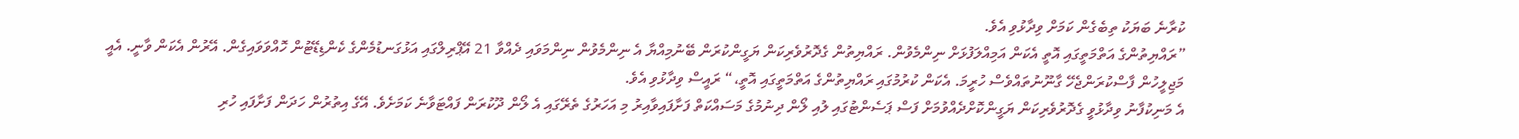ކުރާނެ ބަޔަކު ތިބެގެން ކަމަށް ވިދާޅުވި އެވެ.
”ރައްޔިތުންގެ އަތްމަތީގައި އޮތީ އެކަން އަމިއްލަފުޅަށް ނިންމެވުން. ރައްޔިތުން ގެދޮރުވެރިކަން ޔަގީންކުރަން ބޭނުމިއްޔާ އެ ނިންމެވުން ނިންމަވައި ދެއްވާ 21 އޭޕްރިލްގައި އަޅުގަނޑުމެންގެ ކެންޑިޑޭޓުން ހޮއްވަވައިގެން. އޭރުން އެކަން ވާނީ. އެއީ މަޖިލީހުން ފާސްކުރަންޖެހޭ ގާނޫނުތައްވެސް ހުރީމަ. އެކަން ކުރުމުގައި ރައްޔިތުންގެ އަތްމަތީގައި އޮތީ،“ ރައީސް ވިދާޅުވި އެވެ.
އެ މަނިކުފާނު ވިދާޅުވީ ގެދޮރުވެރިކަން ޔަގީންކޮށްދެއްވުމަށް ފަސް ޕަސެންޓުގައި ލުއި ލޯން ދިނުމުގެ މަސައްކަތް ފަށާފައިވާއިރު މި އަހަރުގެ ތެރޭގައި އެ ލޯން ދޫކުރަން ފައްޓަވާނެ ކަމަށެވެ. އޭގެ އިތުރުން ހަދަން ފަށާފައި ހުރި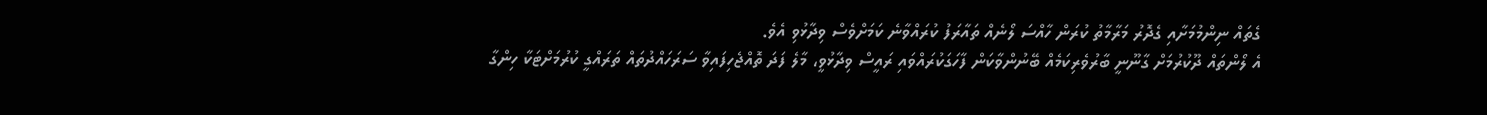ގެތައް ނިންމުމަށާއި ގެދޮރު މަރާމާތު ކުރަން ހާއްސަ ލޯނެއް ތައާރަފު ކުރައްވާނެ ކަމަށްވެސް ވިދާޅުވި އެވެ.
އެ ލޯންތައް ދޫކުރުމަށް ގާނޫނީ ބާރުވެރިކަމެއް ބޭނުންވާކަން ފާހަގަކުރައްވައި ރައީސް ވިދާޅުވީ، މާލެ ފަދަ ތޮއްޖެހިފައިވާ ސަރަހައްދުތައް ތަރައްގީ ކުރުމަށްޓަކާ ހިންގާ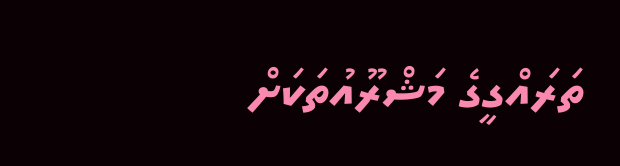ތަރައްގީގެ މަޝްރޫއުތަކަށް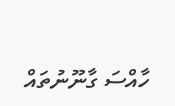ހާއްސަ ގާނޫނުތައް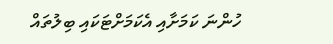ހުންނަ ކަމަށާއި އެކަމަށްޓަކައި ބިލުތައް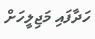ހަދާފައި މަޖިލީހަށް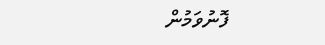ފޮނުވަމުން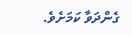ގެންދަވާ ކަމަށެވެ.